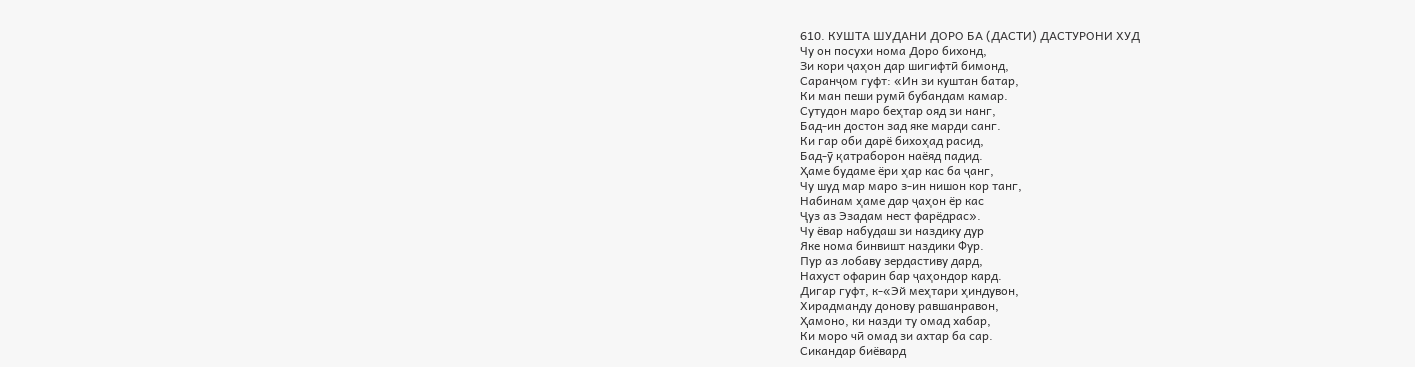610. КУШТА ШУДАНИ ДОРО БА (ДАСТИ) ДАСТУРОНИ ХУД
Чу он посухи нома Доро бихонд,
Зи кори ҷаҳон дар шигифтӣ бимонд,
Саранҷом гуфт: «Ин зи куштан батар,
Ки ман пеши румӣ бубандам камар.
Сутудон маро беҳтар ояд зи нанг,
Бад-ин достон зад яке марди санг.
Ки гар оби дарё бихоҳад расид,
Бад-ӯ қатраборон наёяд падид.
Ҳаме будаме ёри ҳар кас ба ҷанг,
Чу шуд мар маро з-ин нишон кор танг,
Набинам ҳаме дар ҷаҳон ёр кас
Ҷуз аз Эзадам нест фарёдрас».
Чу ёвар набудаш зи наздику дур
Яке нома бинвишт наздики Фур.
Пур аз лобаву зердастиву дард,
Нахуст офарин бар ҷаҳондор кард.
Дигар гуфт, к-«Эй меҳтари ҳиндувон,
Хирадманду донову равшанравон,
Ҳамоно, ки назди ту омад хабар,
Ки моро чӣ омад зи ахтар ба сар.
Сикандар биёвард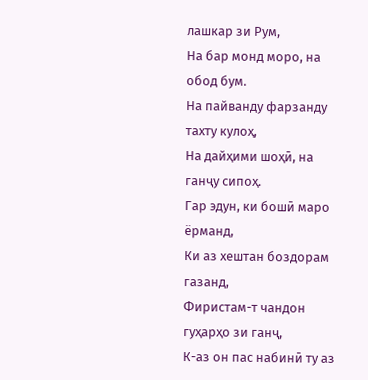лашкар зи Рум,
На бар монд моро, на обод бум.
На пайванду фарзанду тахту кулоҳ,
На дайҳими шоҳӣ, на ганҷу сипоҳ.
Гар эдун, ки бошӣ маро ёрманд,
Ки аз хештан боздорам газанд,
Фиристам-т чандон гуҳарҳо зи ганҷ,
К-аз он пас набинӣ ту аз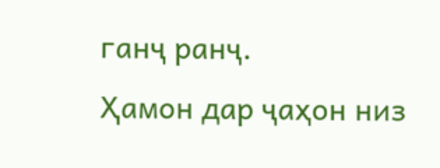ганҷ ранҷ.
Ҳамон дар ҷаҳон низ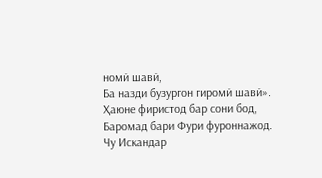номӣ шавӣ,
Ба назди бузургон гиромӣ шавӣ».
Ҳаюне фиристод бар сони бод,
Баромад бари Фури фуроннажод.
Чу Искандар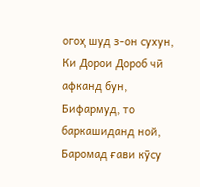огоҳ шуд з-он сухун,
Ки Дорои Дороб чӣ афканд бун,
Бифармуд, то баркашиданд ной,
Баромад ғави кӯсу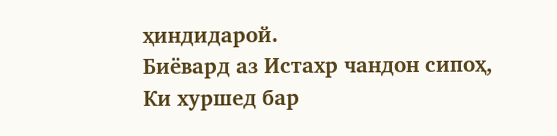ҳиндидарой.
Биёвард аз Истахр чандон сипоҳ,
Ки хуршед бар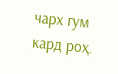чарх гум кард роҳ.